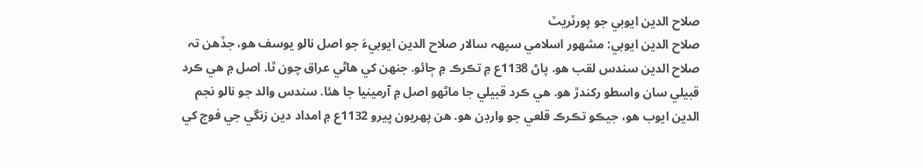صلاح الدين ايوبي جو پورٽريٽ
صلاح الدين ايوبي: مشھور اسلامي سپھہ سالار صلاح الدين ايوبيءَ جو اصل نالو يوسف هو، جڏهن تہ صلاح الدين سندس لقب هو. پاڻ 1138ع ۾ تڪرڪ ۾ ڄائو. جنهن کي هاڻي عراق چون ٿا. اصل ۾ هي ڪرد قبيلي سان واسطو رکندڙ هو. هي ڪرد قبيلي جا ماڻهو اصل ۾ آرمينيا جا هئا. سندس والد جو نالو نجم الدين ايوب هو، جيڪو تڪرڪ قلعي جو وارڊن هو. هن پهريون ڀيرو 1132ع ۾ امداد دين زنگي جي فوج کي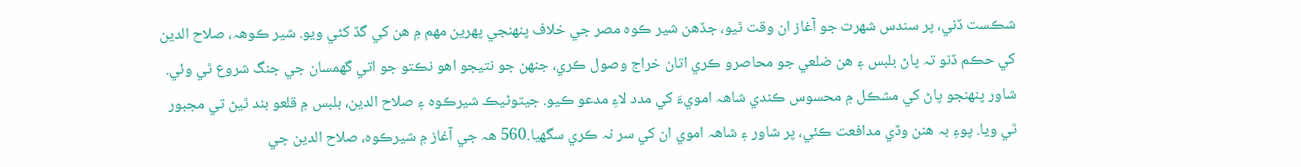شڪست ڏني، پر سندس شھرت جو آغاز ان وقت ٿيو، جڏهن شير ڪوه مصر جي خلاف پنھنجي پهرين مھم ۾ هن کي گڏ کڻي ويو. شير ڪوھہ، صلاح الدين کي حڪم ڏنو تہ پاڻ بلبس ۽ هن ضلعي جو محاصرو ڪري اتان خراج وصول ڪري، جنهن جو نتيجو اهو نڪتو جو اتي گهمسان جي جنگ شروع ٿي وئي. شاور پنهنجو پاڻ کي مشڪل ۾ محسوس ڪندي شاھہ امويءَ کي مدد لاءِ مدعو ڪيو. جيتوڻيڪ شيرڪوه ۽ صلاح الدين، بلبس ۾ قلعو بند ٿيڻ تي مجبور ٿي ويا. پوءِ بہ هنن وڏي مدافعت ڪئي، پر شاور ۽ شاھہ اموي ان کي سر نہ ڪري سگهيا.560 ھہ جي آغاز ۾ شيرڪوه، صلاح الدين جي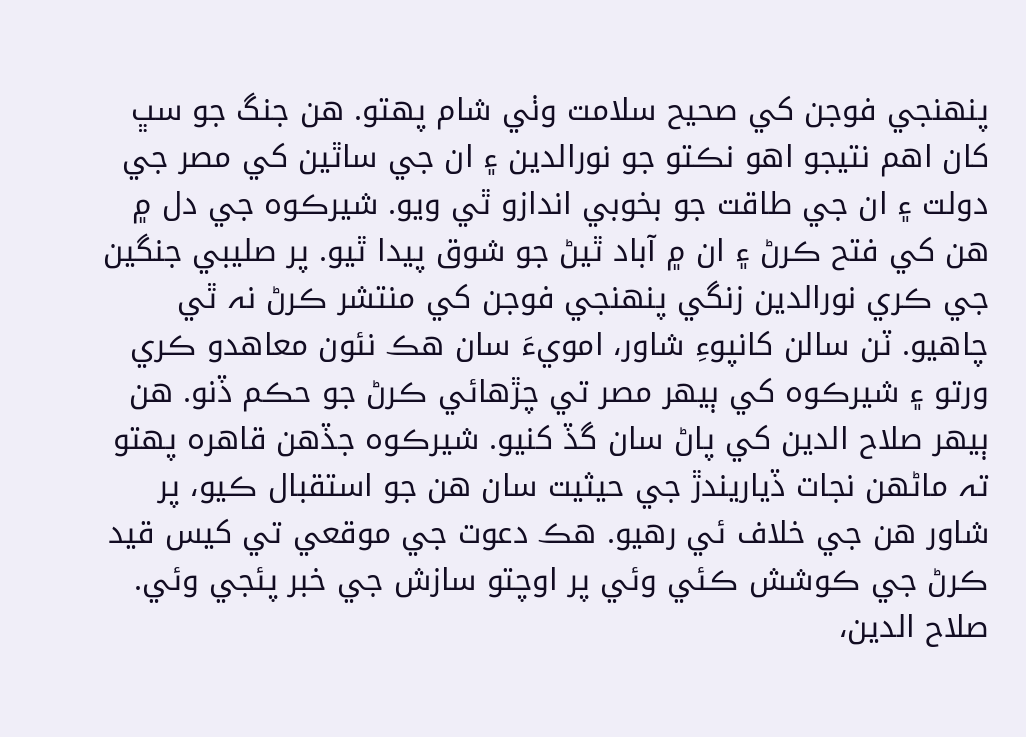پنھنجي فوجن کي صحيح سلامت وٺي شام پهتو. هن جنگ جو سڀ کان اهم نتيجو اهو نڪتو جو نورالدين ۽ ان جي ساٿين کي مصر جي دولت ۽ ان جي طاقت جو بخوبي اندازو ٿي ويو. شيرڪوه جي دل ۾ هن کي فتح ڪرڻ ۽ ان ۾ آباد ٿيڻ جو شوق پيدا ٿيو. پر صليبي جنگين جي ڪري نورالدين زنگي پنھنجي فوجن کي منتشر ڪرڻ نہ ٿي چاهيو. ٽن سالن کانپوءِ شاور، امويءَ سان هڪ نئون معاهدو ڪري ورتو ۽ شيرڪوه کي ٻيهر مصر تي چڙهائي ڪرڻ جو حڪم ڏنو. هن ٻيهر صلاح الدين کي پاڻ سان گڏ کنيو. شيرڪوه جڏهن قاهره پهتو تہ ماڻهن نجات ڏياريندڙ جي حيثيت سان هن جو استقبال ڪيو، پر شاور هن جي خلاف ئي رهيو. هڪ دعوت جي موقعي تي کيس قيد ڪرڻ جي ڪوشش ڪئي وئي پر اوچتو سازش جي خبر پئجي وئي. صلاح الدين،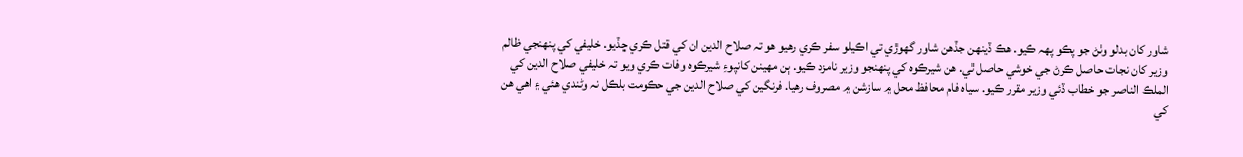شاور کان بدلو وٺڻ جو پڪو پھہ ڪيو. هڪ ڏينهن جڏهن شاور گهوڙي تي اڪيلو سفر ڪري رهيو هو تہ صلاح الدين ان کي قتل ڪري ڇڏيو. خليفي کي پنھنجي ظالم وزير کان نجات حاصل ڪرڻ جي خوشي حاصل ٿي. هن شيرڪوه کي پنهنجو وزير نامزد ڪيو. ٻن مهينن کانپوءِ شيرڪوه وفات ڪري ويو تہ خليفي صلاح الدين کي الملڪ الناصر جو خطاب ڏئي وزير مقرر ڪيو. سياه فام محافظ محل ۾ سازشن ۾ مصروف رهيا. فرنگين کي صلاح الدين جي حڪومت بلڪل نہ وڻندي هئي ۽ اهي هن کي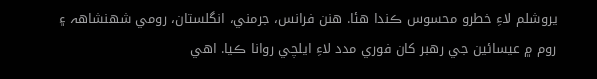يروشلم لاءِ خطرو محسوس ڪندا هئا. هنن فرانس، جرمني، انگلستان، رومي شهنشاھہ ۽ روم ۾ عيسائين جي رهبر کان فوري مدد لاءِ ايلچي روانا ڪيا. اهي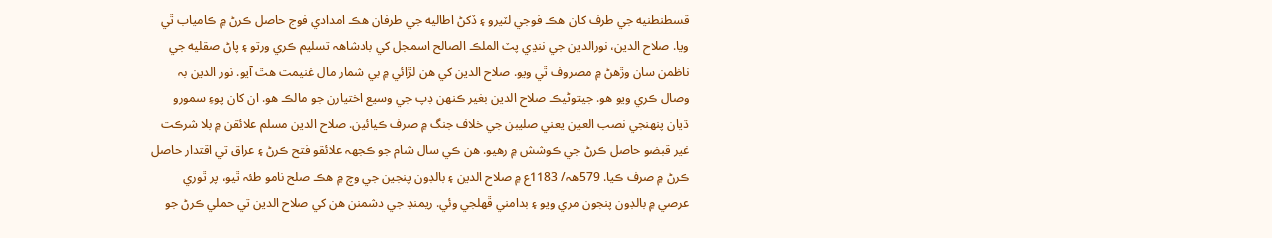قسطنطنيه جي طرف کان هڪ فوجي لٽيرو ۽ ڏکڻ اطاليه جي طرفان هڪ امدادي فوج حاصل ڪرڻ ۾ ڪامياب ٿي ويا. صلاح الدين، نورالدين جي ننڍي پٽ الملڪ الصالح اسمجل کي بادشاھہ تسليم ڪري ورتو ۽ پاڻ صقليه جي ناظمن سان وڙهڻ ۾ مصروف ٿي ويو. صلاح الدين کي هن لڙائي ۾ بي شمار مال غنيمت هٿ آيو. نور الدين بہ وصال ڪري ويو هو. جيتوڻيڪ صلاح الدين بغير ڪنهن ڊپ جي وسيع اختيارن جو مالڪ هو. ان کان پوءِ سمورو ڌيان پنھنجي نصب العين يعني صليبن جي خلاف جنگ ۾ صرف ڪيائين. صلاح الدين مسلم علائقن ۾ بلا شرڪت غير قبضو حاصل ڪرڻ جي ڪوشش ۾ رهيو. هن ڪي سال شام جو ڪجهہ علائقو فتح ڪرڻ ۽ عراق تي اقتدار حاصل ڪرڻ ۾ صرف ڪيا. 579ھہ/ 1183ع ۾ صلاح الدين ۽ بالڊون پنجين جي وچ ۾ هڪ صلح نامو طئہ ٿيو، پر ٿوري عرصي ۾ بالڊون پنجون مري ويو ۽ بدامني ڦهلجي وئي. ريمنڊ جي دشمنن هن کي صلاح الدين تي حملي ڪرڻ جو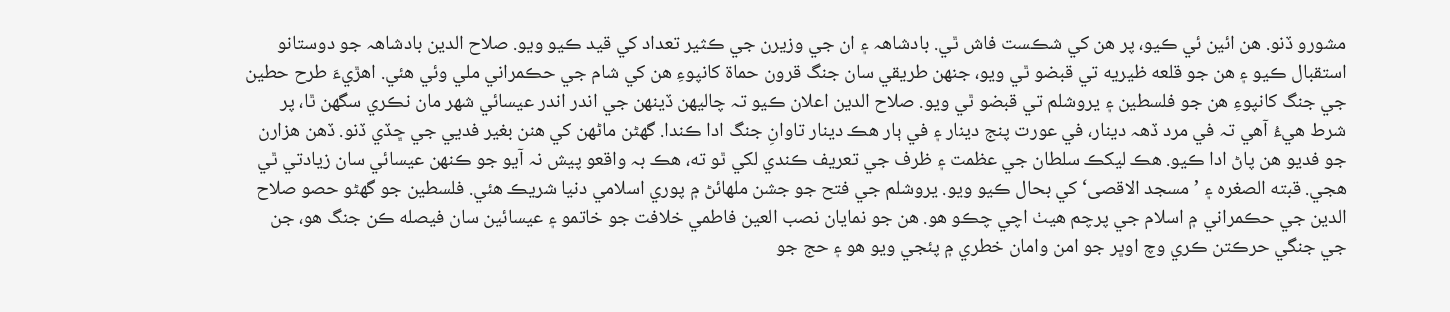مشورو ڏنو. هن ائين ئي ڪيو، پر هن کي شڪست فاش ٿي. بادشاھہ ۽ ان جي وزيرن جي ڪثير تعداد کي قيد ڪيو ويو. صلاح الدين بادشاھہ جو دوستانو استقبال ڪيو ۽ هن جو قلعه ظيريه تي قبضو ٿي ويو، جنهن طريقي سان جنگ قرون حماة کانپوءِ هن کي شام جي حڪمراني ملي وئي هئي. اهڙيءَ طرح حطين جي جنگ کانپوءِ هن جو فلسطين ۽ يروشلم تي قبضو ٿي ويو. صلاح الدين اعلان ڪيو تہ چاليهن ڏينهن جي اندر اندر عيسائي شھر مان نڪري سگهن ٿا، پر شرط هيءُ آهي تہ في مرد ڏھہ دينار، في عورت پنج دينار ۽ في ٻار هڪ دينار تاوانِ جنگ ادا ڪندا. گهڻن ماڻهن کي هنن بغير فديي جي ڇڏي ڏنو. ڏهن هزارن جو فديو هن پاڻ ادا ڪيو. هڪ ليکڪ سلطان جي عظمت ۽ ظرف جي تعريف ڪندي لکي ٿو ته، هڪ بہ واقعو پيش نہ آيو جو ڪنهن عيسائي سان زيادتي ٿي هجي. قبته الصغره ۽ ’مسجد الاقصى‘ کي بحال ڪيو ويو. يروشلم جي فتح جو جشن ملهائڻ ۾ پوري اسلامي دنيا شريڪ هئي. فلسطين جو گهڻو حصو صلاح الدين جي حڪمراني ۾ اسلام جي پرچم هيٺ اچي چڪو هو. هن جو نمايان نصب العين فاطمي خلافت جو خاتمو ۽ عيسائين سان فيصله ڪن جنگ هو، جن جي جنگي حرڪتن ڪري وچ اوڀر جو امن وامان خطري ۾ پئجي ويو هو ۽ حج جو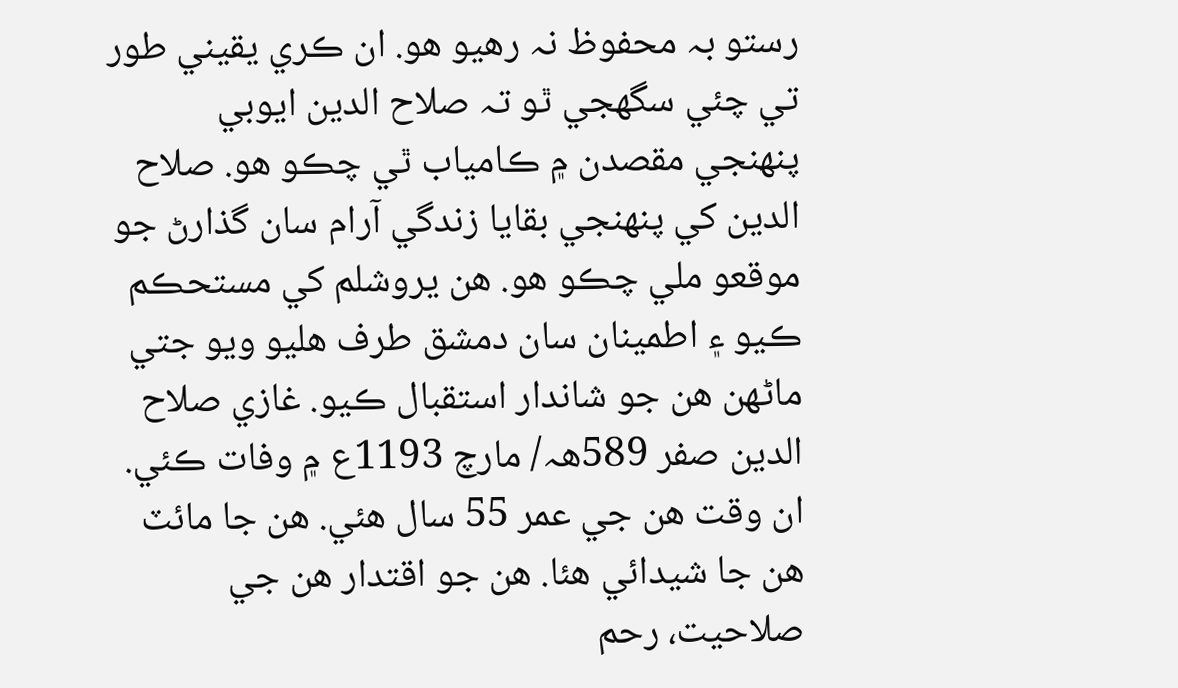رستو بہ محفوظ نہ رهيو هو. ان ڪري يقيني طور تي چئي سگهجي ٿو تہ صلاح الدين ايوبي پنھنجي مقصدن ۾ ڪامياب ٿي چڪو هو. صلاح الدين کي پنھنجي بقايا زندگي آرام سان گذارڻ جو موقعو ملي چڪو هو. هن يروشلم کي مستحڪم ڪيو ۽ اطمينان سان دمشق طرف هليو ويو جتي ماڻهن هن جو شاندار استقبال ڪيو. غازي صلاح الدين صفر 589ھہ/ مارچ 1193ع ۾ وفات ڪئي. ان وقت هن جي عمر 55 سال هئي. هن جا مائٽ هن جا شيدائي هئا. هن جو اقتدار هن جي صلاحيت، رحم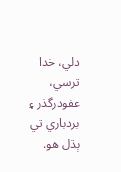دلي، خدا ترسي، عفودرگذر ۽ بردباري تي ٻڌل هو.